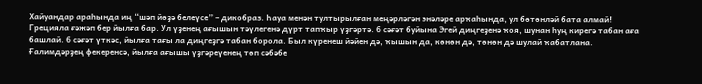Хайуандар араһында иң “шәп йөҙә белеүсе” – дикобраз. Һауа менән тултырылған меңәрләгән энәләре арҡаһында, ул бөтөнләй бата алмай!
Грецияла ғәжәп бер йылға бар. Ул үҙенең ағышын тәүлегенә дүрт тапҡыр үҙгәртә. 6 сәғәт буйына Эгей диңгеҙенә ҡоя, шунан һуң кирегә табан аға башлай. 6 сәғәт үткәс, йылға тағы ла диңгеҙгә табан борола. Был күренеш йәйен дә, ҡышын да, көнөн дә, төнөн дә шулай ҡабатлана.
Ғалимдәрҙең фекеренсә, йылға ағышы үҙгәреүенең төп сәбәбе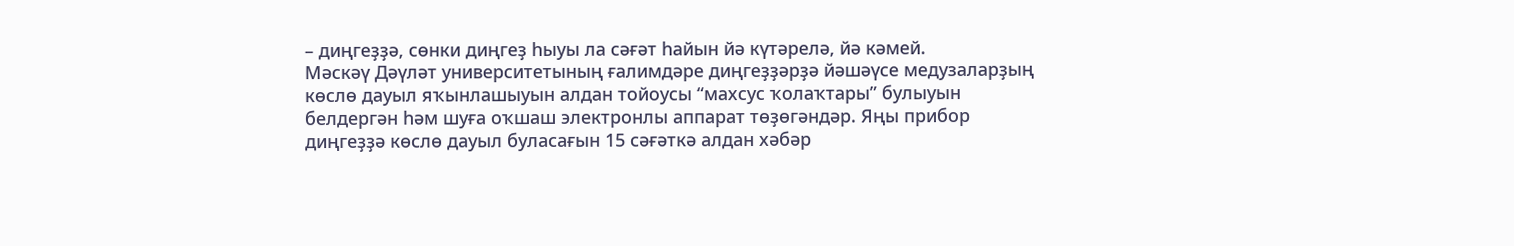– диңгеҙҙә, сөнки диңгеҙ һыуы ла сәғәт һайын йә күтәрелә, йә кәмей.
Мәскәү Дәүләт университетының ғалимдәре диңгеҙҙәрҙә йәшәүсе медузаларҙың көслө дауыл яҡынлашыуын алдан тойоусы “махсус ҡолаҡтары” булыуын белдергән һәм шуға оҡшаш электронлы аппарат төҙөгәндәр. Яңы прибор диңгеҙҙә көслө дауыл буласағын 15 сәғәткә алдан хәбәр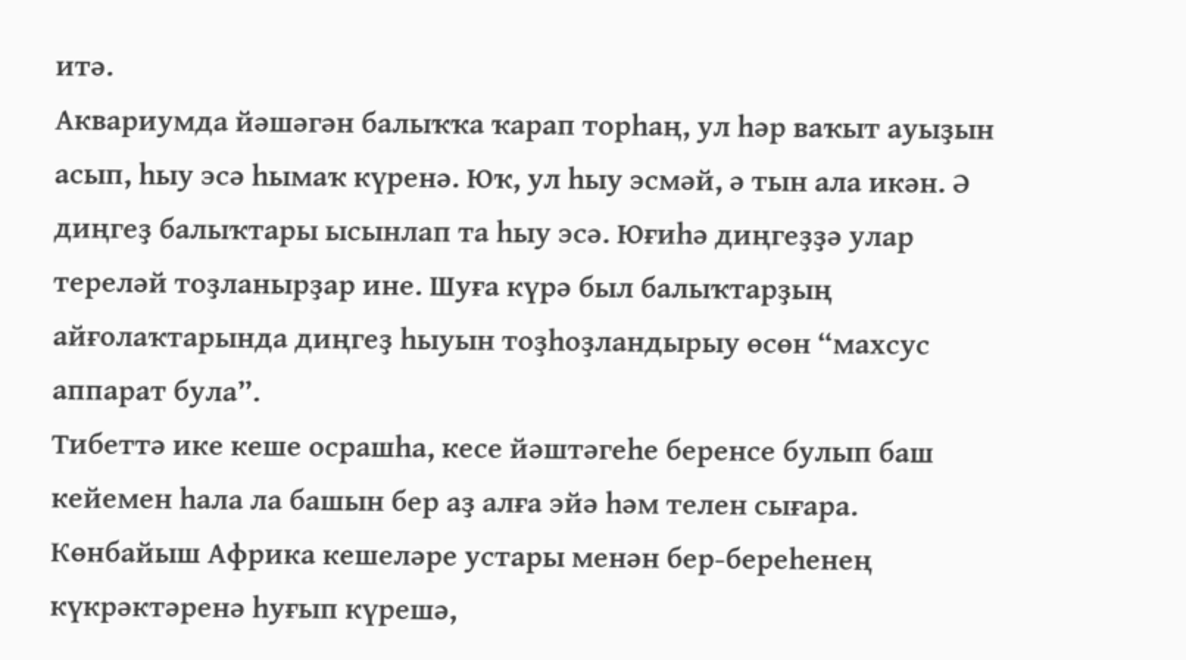итә.
Аквариумда йәшәгән балыҡҡа ҡарап торһаң, ул һәр ваҡыт ауыҙын асып, һыу эсә һымаҡ күренә. Юҡ, ул һыу эсмәй, ә тын ала икән. Ә диңгеҙ балыҡтары ысынлап та һыу эсә. Юғиһә диңгеҙҙә улар тереләй тоҙланырҙар ине. Шуға күрә был балыҡтарҙың айғолаҡтарында диңгеҙ һыуын тоҙһоҙландырыу өсөн “махсус аппарат була”.
Тибеттә ике кеше осрашһа, кесе йәштәгеһе беренсе булып баш кейемен һала ла башын бер аҙ алға эйә һәм телен сығара. Көнбайыш Африка кешеләре устары менән бер-береһенең күкрәктәренә һуғып күрешә,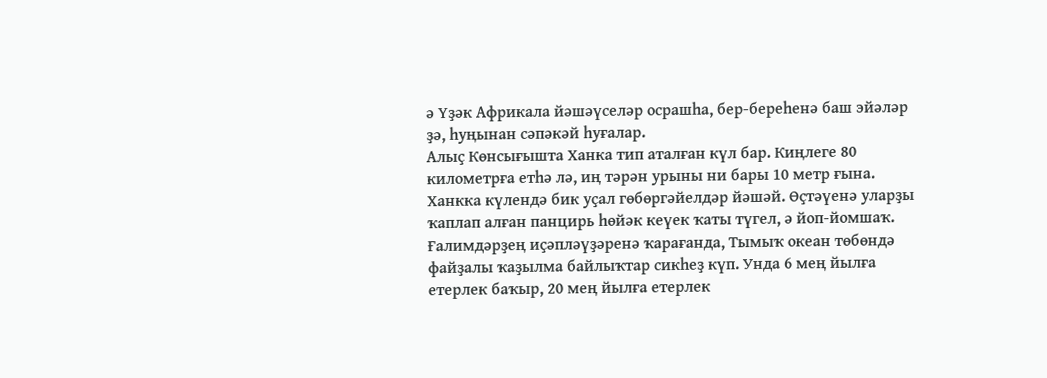ә Үҙәк Африкала йәшәүселәр осрашһа, бер-береһенә баш эйәләр ҙә, һуңынан сәпәкәй һуғалар.
Алыҫ Көнсығышта Ханка тип аталған күл бар. Киңлеге 80 километрға етһә лә, иң тәрән урыны ни бары 10 метр ғына. Ханкка күлендә бик уҫал гөбөргәйелдәр йәшәй. Өҫтәүенә уларҙы ҡаплап алған панцирь һөйәк кеүек ҡаты түгел, ә йоп-йомшаҡ.
Ғалимдәрҙең иҫәпләүҙәренә ҡарағанда, Тымыҡ океан төбөндә файҙалы ҡаҙылма байлыҡтар сикһеҙ күп. Унда 6 мең йылға етерлек баҡыр, 20 мең йылға етерлек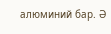алюминий бар. Ә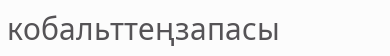кобальттеңзапасы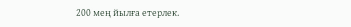200 мең йылға етерлек.